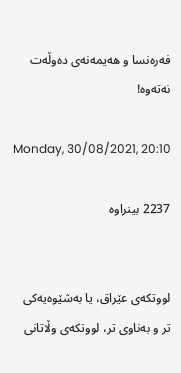فه‌ره‌نسا و هه‌یمه‌نه‌ی ده‌وڵه‌ت نه‌ته‌وه‌!

Monday, 30/08/2021, 20:10

2237 بینراوە


لووتكه‌ی عێراق، یا به‌شێوه‌یه‌كی تر و به‌ناوی تر، لووتكه‌ی وڵاتانی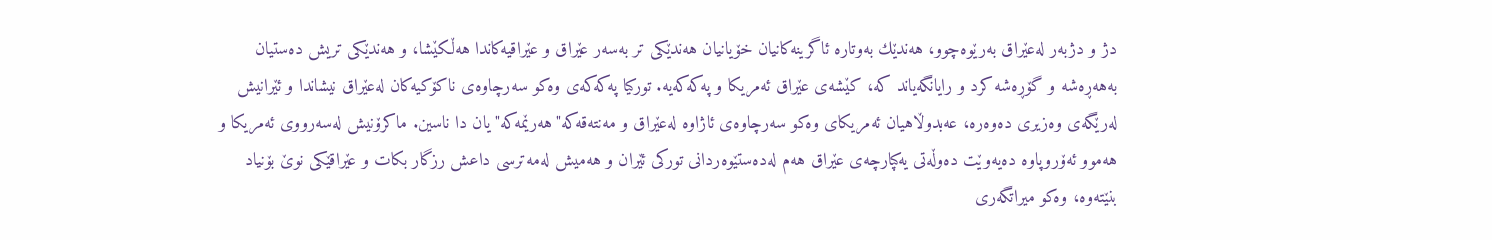دژ و دژبه‌ر له‌عێراق به‌رێوه‌چوو، هه‌ندێك به‌وتاره‌ ئاگرینه‌كانیان خۆیانیان هه‌ندێكی تر به‌سه‌ر عێراق و عێراقیه‌كاندا هه‌ڵكێشا، و هه‌ندێكی تریش ده‌ستیان به‌هه‌ڕه‌شه‌ و گۆڕه‌شه‌ كرد و رایانگه‌یاند كه‌، كێشه‌ی عێراق ئه‌مریكا و په‌كه‌كه‌یه‌. توركیا په‌كه‌كه‌ی وه‌كو سه‌رچاوه‌ی ناكۆكیه‌كان له‌عێراق نیشاندا و ئێرانیش له‌رێگه‌ی وه‌زیری ده‌وه‌ره‌، عه‌بدوڵاهیان ئه‌مریكای وه‌كو سه‌رچاوه‌ی ئاژاوه‌ له‌عێراق و مه‌نته‌قه‌كه‌"هه‌رێمه‌كه‌"یان دا ناسین. ماكرۆنیش له‌سه‌رووی ئه‌مریكا و هه‌موو ئه‌ۆروپاوه‌ ده‌یه‌وێت ده‌وڵه‌تی یه‌كپارچه‌ی عێراق هه‌م له‌ده‌ستێوه‌ردانی توركی ئێران و هه‌میش له‌مه‌ترسی داعش رزگار بكات و عێراقێكی نوێ بۆنیاد بنێته‌وه‌، وه‌كو میراتگه‌ری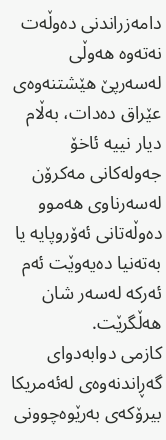دامه‌زراندنی ده‌وڵه‌ت نه‌ته‌وه‌ هه‌وڵی له‌سه‌رپێ هێشتنه‌وه‌ی عێراق ده‌دات، به‌ڵام دیار نییه‌ ئاخۆ جه‌وله‌كانی مه‌كرۆن له‌سه‌رناوی هه‌موو ده‌وڵه‌تانی ئه‌ۆروپایه‌ یا به‌ته‌نیا ده‌یه‌وێت ئه‌م ئه‌ركه‌ له‌سه‌ر شان هه‌ڵگرێت.
كازمی دوابه‌دوای گه‌ڕاندنه‌وه‌ی له‌ئه‌مریكا بیرۆكه‌ی به‌رێوه‌چوونی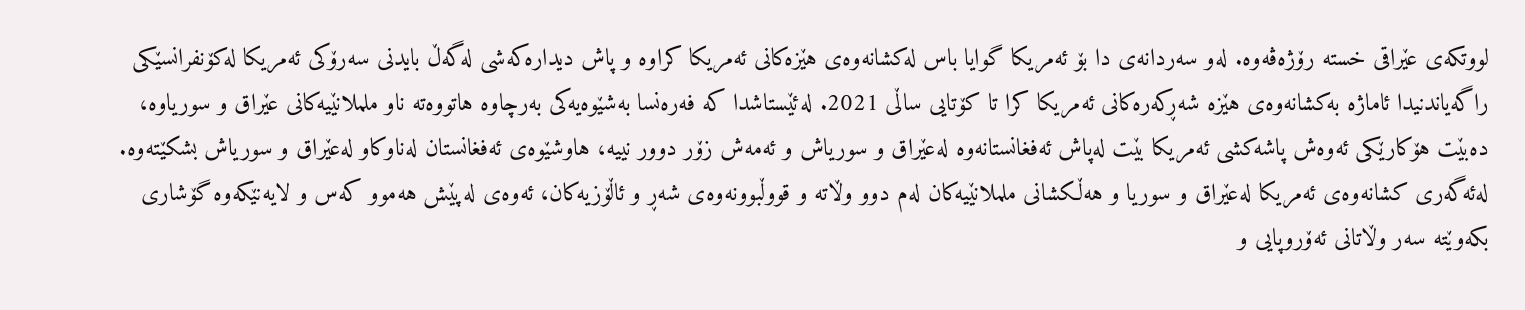لووتكه‌ی عێراقی خسته‌ رۆژه‌ڤه‌وه‌. له‌و سه‌ردانه‌ی دا بۆ ئه‌مریكا گوایا باس له‌كشانه‌وه‌ی هێزه‌كانی ئه‌مریكا كراوه‌ و پاش دیداره‌كه‌شی له‌گه‌ڵ بایدنی سه‌رۆكی ئه‌مریكا له‌كۆنفرانسێكی راگه‌یاندنیدا ئاماژه‌ به‌كشانه‌وه‌ی هێزه‌ شه‌ڕكه‌ره‌كانی ئه‌مریكا كرا تا كۆتایی ساڵی 2021. له‌ئێستاشدا كه‌ فه‌ره‌نسا به‌شێوه‌یه‌كی به‌رچاوه‌ هاتووه‌ته‌ ناو ململانێیه‌كانی عێراق و سوریاوه‌، ده‌بێت هۆكارێكی ئه‌وه‌ش پاشه‌كشی ئه‌مریكا بێت له‌پاش ئه‌فغانستانه‌وه‌ له‌عێراق و سوریاش و ئه‌مه‌ش زۆر دوور نییه‌، هاوشێوه‌ی ئه‌فغانستان له‌ناوكاو له‌عێراق و سوریاش بشكێته‌وه‌. له‌ئه‌گه‌ری كشانه‌وه‌ی ئه‌مریكا له‌عێراق و سوریا و هه‌ڵكشانی ململانێیه‌كان له‌م دوو وڵاته‌ و قووڵبوونه‌وه‌ی شه‌ڕ و ئاڵۆزیه‌كان، ئه‌وه‌ی له‌پێش هه‌موو كه‌س و لایه‌نێكه‌وه‌ گۆشاری بكه‌وێته‌ سه‌ر وڵاتانی ئه‌ۆروپایی و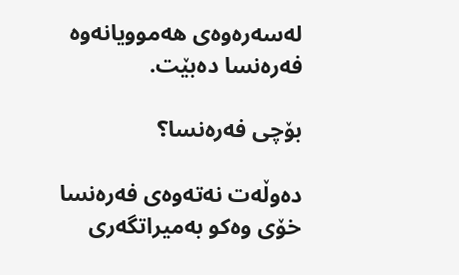له‌سه‌ره‌وه‌ی هه‌موویانه‌وه‌ فه‌ره‌نسا ده‌بێت.

بۆچی فه‌ره‌نسا؟

ده‌وڵه‌ت نه‌ته‌وه‌ی فه‌ره‌نسا خۆی وه‌كو به‌میراتگه‌ری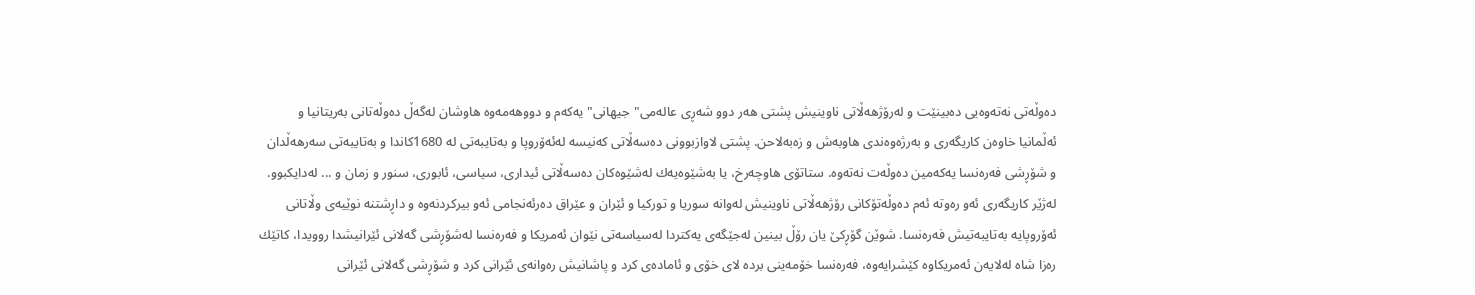ده‌وڵه‌تی نه‌ته‌وه‌یی ده‌بینێت و له‌رۆژهه‌ڵاتی ناوینیش پشتی هه‌ر دوو شه‌ڕی عاله‌می"جیهانی"یه‌كه‌م و دووهه‌مه‌وه‌ هاوشان له‌گه‌ڵ ده‌وڵه‌تانی به‌ریتانیا و ئه‌ڵمانیا خاوه‌ن كاریگه‌ری و به‌رژه‌وه‌ندی هاوبه‌ش و زه‌به‌لاحن. پشتی لاوازبوونی ده‌سه‌ڵاتی كه‌نیسه‌ له‌ئه‌ۆروپا و به‌تایبه‌تی له‌ 1680كاندا و به‌تایبه‌تی سه‌رهه‌ڵدان و شۆڕشی فه‌ره‌نسا یه‌كه‌مین ده‌وڵه‌ت نه‌ته‌وه‌. ستاتۆی هاوچه‌رخ، یا به‌شێوه‌یه‌ك له‌شێوه‌كان ده‌سه‌ڵاتی ئیداری، سیاسی، ئابوری، سنور و زمان و ... له‌دایكبوو. له‌ژێر كاریگه‌ری ئه‌و ره‌وته‌ ئه‌م ده‌وڵه‌تۆكانی رۆژهه‌ڵاتی ناوینیش له‌وانه‌ سوریا و توركیا و ئێران و عێراق ده‌رئه‌نجامی ئه‌و بیركردنه‌وه‌ و داڕشتنه‌ نوێیه‌ی وڵاتانی ئه‌ۆروپایه‌ به‌تایبه‌تیش فه‌ره‌نسا. شوێن گۆڕكێ یان رۆڵ بینین له‌جێگه‌ی یه‌كتردا له‌سیاسه‌تی نێوان ئه‌مریكا و فه‌ره‌نسا له‌شۆڕشی گه‌لانی ئێرانیشدا روویدا، كاتێك ره‌زا شاه‌ له‌لایه‌ن ئه‌مریكاوه‌ كێشرایه‌وه‌، فه‌ره‌نسا خۆمه‌ینی برده‌ لای خۆی و ئاماده‌ی كرد و پاشانیش ره‌وانه‌ی ئێرانی كرد و شۆڕشی گه‌لانی ئێرانی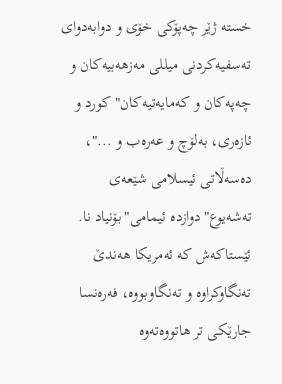خسته‌ ژێر چه‌پۆكی خۆی و دوابه‌دوای ته‌سفیه‌كردنی میللی مه‌زهه‌بیه‌كان و چه‌په‌كان و كه‌مایه‌تیه‌كان"كورد و ئازه‌ری، به‌لۆچ و عه‌ره‌ب و ..."، ده‌سه‌ڵاتی ئیسلامی شێعه‌ی ته‌شه‌یوع"دوازده‌ ئیمامی"بۆنیاد نا. ئێستاكه‌ش كه‌ ئه‌مریكا هه‌ندێ ته‌نگاوكراوه‌ و ته‌نگاوبووه‌، فه‌ره‌نسا جارێكی تر هاتووه‌ته‌وه‌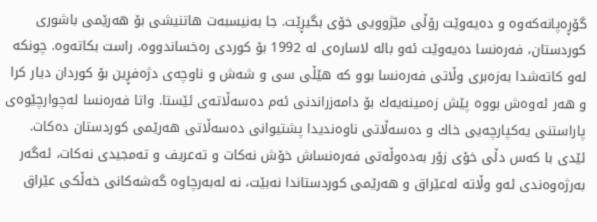گۆڕه‌پانه‌كه‌وه‌ و ده‌یه‌وێت رۆڵی مێژوویی خۆی بگیڕێت. جا به‌نیسبه‌ت هاتنیشی بۆ هه‌رێمی باشوری كوردستان، فه‌ره‌نسا ده‌یه‌وێت ئه‌و باله‌ لاساره‌ی له‌ 1992 بۆ كوردی ره‌خساندووه‌، راست بكاته‌وه‌. چونكه‌ له‌و كاته‌شدا به‌زه‌بری وڵاتی فه‌ره‌نسا بوو كه‌ هێڵی سی و شه‌ش و ناوچه‌ی دژه‌فڕین بۆ كوردان دیار كرا و هه‌ر ئه‌وه‌ش بووه‌ پێش زه‌مینه‌یه‌ك بۆ دامه‌زراندنی ئه‌م ده‌سه‌ڵاته‌ی ئێستا. واتا فه‌ره‌نسا له‌چوارچێوه‌ی پاراستنی یه‌كپارچه‌یی خاك و ده‌سه‌ڵاتی ناوه‌ندیدا پشتیوانی ده‌سه‌ڵاتی هه‌رێمی كوردستان ده‌كات.
ئێدی با كه‌س دڵی خۆی زۆر به‌ده‌وڵه‌تی فه‌ره‌نساش خۆش نه‌كات و ته‌عریف و ته‌مجیدی نه‌كات، ئه‌گه‌ر به‌رژه‌وه‌ندی ئه‌و وڵاته‌ له‌عێراق و هه‌رێمی كوردستاندا نه‌بێت، نه‌ له‌به‌رچاوه‌ گه‌شه‌كانی خه‌ڵكی عێراق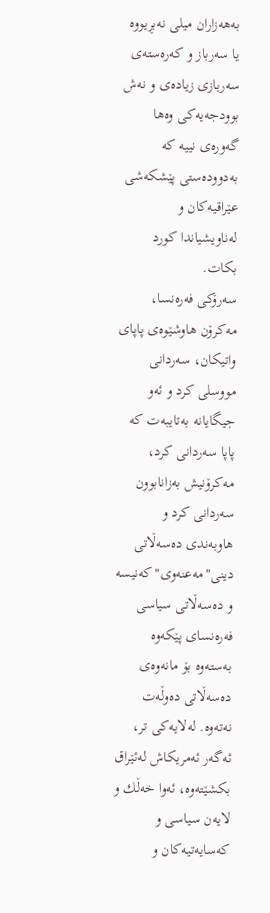به‌هه‌زاران میلی نه‌بڕیووه‌ یا سه‌رباز و كه‌ره‌سته‌ی سه‌ربازی زیاده‌ی و نه‌ش بوودجه‌یه‌كی وه‌ها گه‌وره‌ی نییه‌ كه‌ به‌دووده‌ستی پێشكه‌شی عێراقیه‌كان و له‌ناویشیاندا كورد بكات.
سه‌رۆكی فه‌ره‌نسا، مه‌كرۆن هاوشێوه‌ی پاپای واتیكان، سه‌ردانی مووسلی كرد و ئه‌و جیگایانه‌ به‌تایبه‌ت كه‌ پاپا سه‌ردانی كرد، مه‌كرۆنیش به‌زانابوون سه‌ردانی كرد و هاوبه‌ندی ده‌سه‌ڵاتی دینی"مه‌عنه‌وی"كه‌نیسه‌ و ده‌سه‌ڵاتی سیاسی فه‌ره‌نسای پێكه‌وه‌ به‌سته‌وه‌ بۆ مانه‌وه‌ی ده‌سه‌ڵاتی ده‌وڵه‌ت نه‌ته‌وه‌. له‌لایه‌كی تر، ئه‌گه‌ر ئه‌مریكاش له‌ئێراق بكشێته‌وه‌، ئه‌وا خه‌ڵك و لایه‌ن سیاسی و كه‌سایه‌تیه‌كان و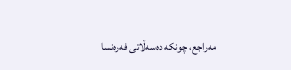مه‌راجع، چونكه‌ ده‌سه‌ڵاتی فه‌ره‌نسا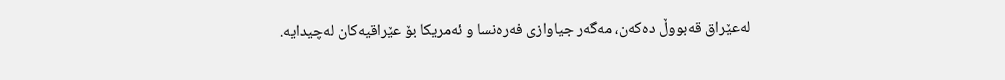له‌عێراق قه‌بووڵ ده‌كه‌ن، مه‌گه‌ر جیاوازی فه‌ره‌نسا و ئه‌مریكا بۆ عێراقیه‌كان له‌چیدایه‌.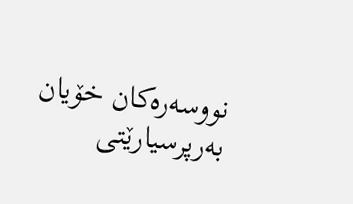نووسەرەکان خۆیان بەرپرسیارێتی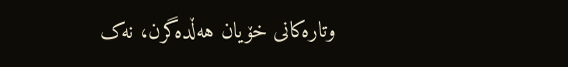وتارەکانی خۆیان هەڵدەگرن، نەک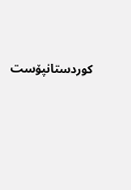کوردستانپۆست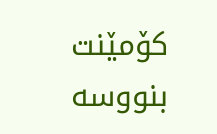کۆمێنت بنووسە